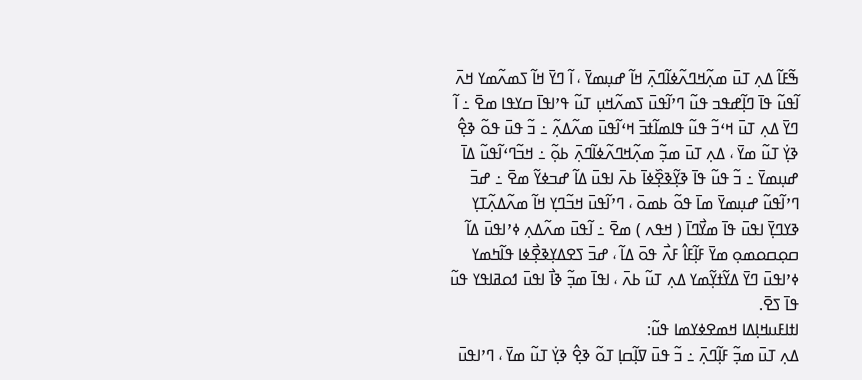ߒ߬ߓߊ߬ ߡߍ߲ ߠߎ߫ ߘߍ߲߬ߞߣߍ߬ߦߊ߬ߣߍ߲߫ ߞߊ߬ ߝߎ߲ߘߌ߫ ، ߊ߬ ߣߌ߫ ߞߊ߬ ߖߘߍ߬ߘߌ ߞߍ߫ ߊ߬ߟߎ߬ ߟߊ߫ ߣߊ߲߬ߝߟߏ ߟߎ߬ ߣߴߊ߬ߟߎ߫ ߖߘߍ߬ߞߎ߲ ߠߎ߬ ߟߴߊߟߊ߫ ߛߌߟߊ ߘߐ߫ ߸ ߊ߬ ߣߌ߫ ߡߍ߲ ߠߎ߫ ߞߵߏ߬ ߟߎ߬ ߟߊߘߊ߬ߙߏ߫ ߞߵߊ߬ߟߎ߫ ߘߍ߬ߡߍ߲߬ ߸ ߏ߬ ߟߎ߫ ߟߋ߬ ߢߐ߲߮ ߢߌ߲߭ ߠߎ߬ ߘߌ߫ ، ߡߍ߲ ߠߎ߫ ߘߏ߲߬ ߘߍ߲߬ߞߣߍ߬ߦߊ߬ߣߍ߲߫ ߕߋ߲߬ ߸ ߞߏ߬ߣߵߊ߬ߟߎ߬ ߡߊ߫ ߝߎ߲ߘߌ߫ ߸ ߏ߬ ߟߎ߬ ߟߊ߫ ߢߌ߲߬ߢߐ߲߰ߦߊ߫ ߕߍ߫ ߊߟߎ߫ ߡߊ߬ ߝߏߦߌ߬ ߘߐ߫ ߸ ߝߏ߫ ߣߴߊ߬ߟߎ߬ ߝߎ߲ߘߌ߫ ߘߊ߫ ߟߋ߬ ߕߘߋ߫ ، ߣߴߊ߬ߟߎ߫ ߞߏ߬ߣߌ߲ ߞߊ߬ ߘߍ߬ߡߍ߲߬ߠߌ߲ ߢߌߣߌ߲߫ ߊߟߎ߫ ߟߊ߫ ߘߌ߯ߣߊ߫ ( ߞߟߍ ) ߘߐ߫ ߸ ߊ߬ߟߎ߫ ߘߍ߬ߡߍ߲ ߦߴߊߟߎ߫ ߡߊ߬ ߛߋ߲ߛߋߘߋ߲ ߘߌ߫ ߓߊ߲߬ߓߊ߮ ߓߍ߯ ߟߋ߫ ߡߊ߬ ، ߝߏ߫ ߖߐߡߌ߲ߢߐ߲߯ߦߊ ߟߊ߬ߤߘߌ ߦߴߊߟߎ߫ ߣߌ߫ ߡߌ߬ߙߌ߲߬ߘߌ ߡߍ߲ ߠߎ߬ ߕߍ߫ ، ߊߟߊ߫ ߘߏ߲߬ ߢߊ߯ ߊߟߎ߫ ߗߋߥߊߟߌ ߟߎ߬ ߟߊ߫ ߖߐ߫.
ߊߙߊߓߎߞߊ߲ߡߊ ߞߘߐߦߌߘߊ ߟߎ߬:
ߡߍ߲ ߠߎ߫ ߘߏ߲߬ ߓߊ߲߬ߣߍ߲߫ ߸ ߏ߬ ߟߎ߫ ߜߊ߲߬ߛߊ߲ ߠߋ߬ ߢߐ߲߮ ߢߌ߲߭ ߠߎ߬ ߘߌ߫ ، ߣߴߊߟߎ߫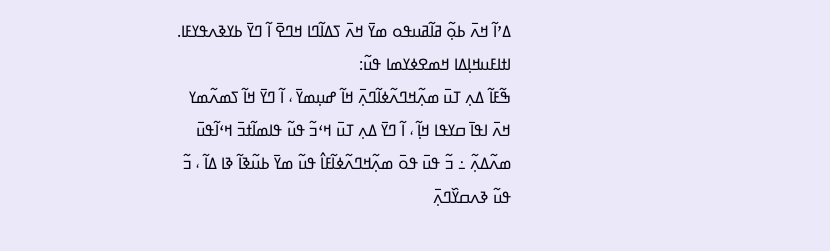ߡߴߊ߬ ߞߍ߫ ߕߋ߲߬ ߥߊ߬ߥߎߟߋ ߘߌ߫ ߞߍ߫ ߖߡߊ߬ߣߊ ߞߣߐ߫ ߊ߬ ߣߌ߫ ߕߌߢߍߟߌߓߊ.
ߊߙߊߓߎߞߊ߲ߡߊ ߞߘߐߦߌߘߊ ߟߎ߬:
ߒ߬ߓߊ߬ ߡߍ߲ ߠߎ߫ ߘߍ߲߬ߞߣߍ߬ߦߊ߬ߣߍ߲߫ ߞߊ߬ ߝߎ߲ߘߌ߫ ، ߊ߬ ߣߌ߫ ߞߊ߬ ߖߘߍ߬ߘߌ ߞߍ߫ ߊߟߊ߫ ߛߌߟߊ ߞߊ߲߬ ، ߊ߬ ߣߌ߫ ߡߍ߲ ߠߎ߫ ߞߵߏ߬ ߟߎ߬ ߟߊߘߊ߬ߙߏ߫ ߞߵߊ߬ߟߎ߫ ߘߍ߬ߡߍ߲߬ ߸ ߏ߬ ߟߎ߫ ߟߋ߫ ߘߍ߲߬ߞߣߍ߬ߦߊ߬ߓߊ߮ ߟߎ߬ ߘߌ߫ ߕߎ߬ߢߊ߬ ߢߊ ߡߊ߬ ، ߏ߬ ߟߎ߬ ߢߍߛߌ߰ߣߍ߲߫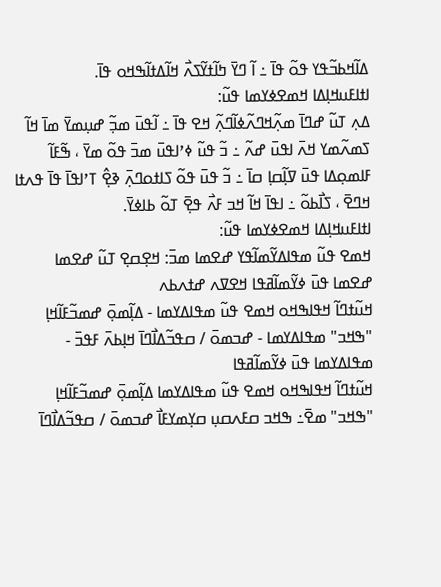ߡߊ߬ߞߕߏ߬ߟߌ ߟߋ߬ ߟߊ߫ ߸ ߊ߬ ߣߌ߫ ߤߊ߬ߙߌ߬ߖߍ߯ ߞߊ߬ߡߙߊ߬ߒߞߋ ߟߊ߫.
ߊߙߊߓߎߞߊ߲ߡߊ ߞߘߐߦߌߘߊ ߟߎ߬:
ߡߍ߲ ߠߎ߬ ߝߣߊ߫ ߘߍ߲߬ߞߣߍ߬ߦߊ߬ߣߍ߲߬ ߞߐ ߟߊ߫ ߸ ߊ߬ߟߎ߫ ߘߏ߲߬ ߝߎ߲ߘߌ߫ ߘߊ߫ ߞߊ߬ ߖߘߍ߬ߘߌ ߞߍ߫ ߊߟߎ߫ ߝߍ߬ ߸ ߏ߬ ߟߎ߬ ߦߴߊߟߎ߫ ߘߏ߫ ߟߋ߬ ߘߌ߫ ، ߒ߬ߓߊ߬ ߓߊߘߋ߲ߡߊ ߟߎ߫ ߜߊ߲߬ߛߊ߲ ߛߊ߫ ߸ ߏ߬ ߟߎ߫ ߟߋ߬ ߖߊߙߋߣߍ߲߫ ߢߐ߲߮ ߠߴߊߟߊ߫ ߟߊ߫ ߟߍߙߊ ߞߣߐ߫ ، ߖߊ߯ߕߋ߬ ߸ ߊߟߊ߫ ߞߊ߬ ߞߏ ߓߍ߯ ߟߐ߲߫ ߠߋ߬ ߕߊߦߌ߫.
ߊߙߊߓߎߞߊ߲ߡߊ ߞߘߐߦߌߘߊ ߟߎ߬:
ߞߘߐ ߟߎ߬ ߘߟߊߡߌ߬ߘߊ߬ߟߌ ߝߐߘߊ ߘߏ߫: ߞߐ߲ߛߐ߲ ߠߎ߬ ߝߐߘߊ
ߝߐߘߊ ߟߎ߫ ߦߌ߬ߘߊ߬ߥߟߊ ߞߐߜߍ ߝߙߍߕߍ
ߞߎ߬ߙߣߊ߬ ߞߟߊߒߞߋ ߞߘߐ ߟߎ߬ ߘߟߊߡߌߘߊ - ߡߊ߲߬ߘߋ߲߫ ߝߘߏ߬ߓߊ߬ߞߊ߲ "ߒߞߏ" ߘߟߊߡߌߘߊ - ߝߏߘߋ߫ / ߛߟߏ߬ߡߊ߯ߣߊ߫ ߞߊ߲ߕߍ߫ ߓߟߏ߫ - ߘߟߊߡߌߘߊ ߟߎ߫ ߦߌ߬ߘߊ߬ߥߟߊ
ߞߎ߬ߙߣߊ߬ ߞߟߊߒߞߋ ߞߘߐ ߟߎ߬ ߘߟߊߡߌߘߊ ߡߊ߲߬ߘߋ߲߫ ߝߘߏ߬ߓߊ߬ߞߊ߲ "ߒߞߏ" ߘߐ߫߸ ߒߞߏ ߛߓߍߛߎ߲ ߛߌ߲ߘߌߓߊ߯ ߝߏߘߋ߫ / ߛߟߏ߬ߡߊ߯ߣߊ߫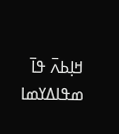ߞߊ߲ߕߍ߫ ߟߊ߫ ߘߟߊߡߌߘߊ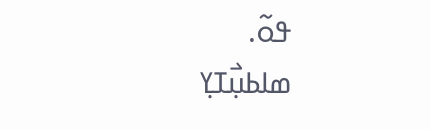ߟߋ߬.
ߘߊߕߎ߲߯ߠߌ߲